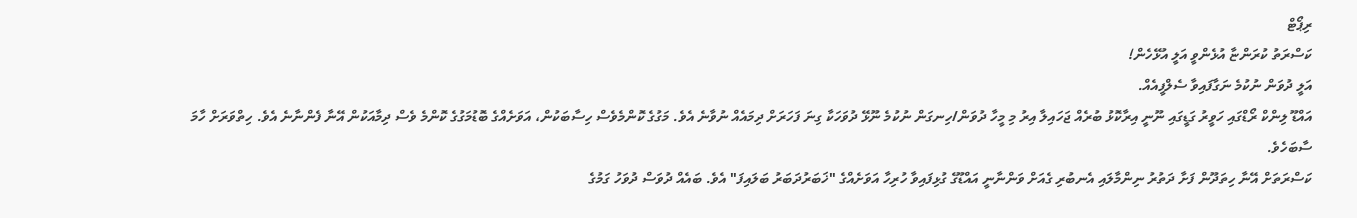ރިޕޯޓް
ކަސްރަތު ކުރަންޏާ އުޅެންވީ އަލީ އުޅޭހެން!
އަލީ ދުވަން ނުކުމެ ނަގާފައިވާ ސެލްފީއެއް.
އައްޑޫ ލިންކް ރޯޑްގައި ހަވީރު ގަޑީގައި ނޫނީ އިރާކޮޅު ބުރެއް ޖަހައިލާ އިރު މި މީހާ ދުވަން/ހިނގަން ނުކުމެ ނޫޅޭ ދުވަހަކާ ގިނަ ފަހަރަށް ދިމައެއް ނުވާނެ އެވެ. މަގުގެ ކޮންމެވެސް ހިސާބަކުން، އަވަށެއްގެ ބޮޑުމަގުގެ ކޮންމެ ވެސް ދިމާއަކުން އޭނާ ފެންނާނެ އެވެ. ހިތްވަރަށް ހާމަ ސާބަހެވެ.
ކަސްރަތަށް އޭނާ ހިތަދޫން ފަށާ ދަތުރު ނިންމާލައި އެނބުރި ގެއަށް ވަންނާނީ އައްޑޫގެ ގުޅިފައިވާ ހުރިހާ އަވަށެއްގެ "ޚަބަރުދަބަރު ބަލައިފަ" އެވެ. ބައެއް ދުވަސް ދުވަހު ގަމުގެ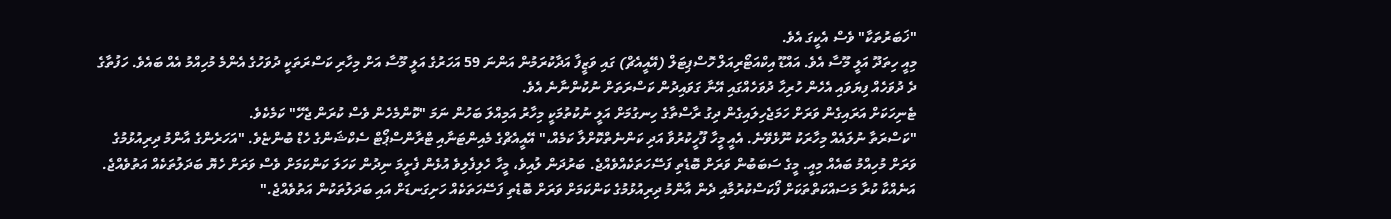"ޚަބަރުތަކާ" ވެސް އެކީގަ އެވެ.
މިއީ ހިތަދޫ އަލީ މޫސާ އެވެ. އައްޑޫ އިކްއަޓޯރިއަލް ހޮސްޕިޓަލް (އޭއީއެޗް) ގައި ވަޒީފާ އަދާކުރަމުން އަންނަ 59 އަހަރުގެ އަލީ މޫސާ އަށް މިހާރި ކަސްރަތަކީ ދުވަހުގެ އެންމެ މުހިއްމު އެއް ބައެވެ. ހަފުތާގެ ދެ ދުވަހެއް ފިޔަވައި އެހެން ހުރިހާ ދުވަހެއްގައި އޭނާ ގަވައިދުން ކަސްރަތަށް ނުކުންނާނެ އެވެ.
ޓެނިހަކަށް އަރައިގެން ވަރަށް ހަމަޖެހިލައިގެން ދިގު ރާސްތާގެ ހިނގުމަށް އަލީ ނުކުތުމަކީ މިހާރު އަމިއްލަ ބަހުން ނަމަ "ކޮންމެހެން ވެސް ކުރަން ޖެހޭ" ކަމެކެވެ.
"ކަސްރަތާ ނުލައެއް މިހާރަކު ނޫޅެވޭނެ. އެއީ މީހާ ފޫހީކުރުވާ އަދި ކަންނެތްކޮށްލާ ކަމެއް،" އޭއީއެޗްގެ މެއިންޓަނާއި ޓްރާންސްޕޯޓް ސެކްޝަންގެ ހެޑް ބުންޏެވެ. "އަހަރެންގެ އާންމު ދިރިއުޅުމުގެ ވަރަށް މުހިއްމު ބައެއް މިއީ. މީގެ ސަބަބުން ވަރަށް ބޮޑެތި ފަސޭހަތަކެއްވެއްޖެ. ބަރުދަން ލުއިވެ، މީހާ ހެލިފެލިވެ އުޅެން ފެށީމަ ނިދުން ކަހަލަ ކަންކަމަށް ވެސް ވަރަށް ހެޔޮ ބަދަލުތަކެއް އަތުވެއްޖެ. އަނެއްކާ ކުރާ މަސައްކަތްތަކަށް ފޯކަސްކުރުމާއި ދެން އާންމު ދިރިއުޅުމުގެ ކަންކަމަށް ވަރަށް ބޮޑެތި ފަސޭހަތަކެއް ހަށިގަނޑަށް އައި ބަދަލުތަކުން އަތުވެއްޖެ."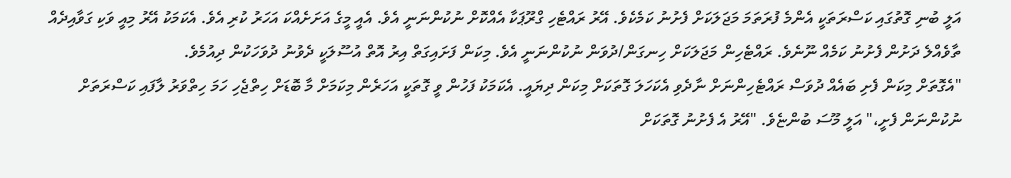އަލީ ބުނި ގޮތުގައި ކަސްރަތަކީ އެންމެ ފުރަތަމަ މަޖަލަކަށް ފެށުނު ކަމެކެވެ. އޭރު ރައްޓެހި ގްރޫޕަކާ އެއްކޮށް ނުކުންނަނީ އެވެ. އެއީ މީގެ އަށަށެއްކަ އަހަރު ކުރި އެވެ. އެކަމަކު އޭރު މިއީ ވަކި ގަވާއިދެއް ތާވެއްލެ ދަށުން ފެށުނު ކަމެއް ނޫނެވެ. ރައްޓެހިން މަޖަލަކަށް ހިނގަން/ދުވަން ނުކުންނަނީ އެވެ. މިކަން ފަށައިގަތް އިރު އޮތް އުސޫލަކީ ދެވުނު ދުވަހަކުން ދިއުމެވެ.
"އެގޮތަށް މިކަން ފެށި ބައެއް ދުވަސް ރައްޓެހިންނަށް ނާދެވި އެކަހަލަ ގޮތަކަށް މިކަން ދިޔައީ. އެކަމަކު ފަހުން ވީ ގޮތަކީ އަހަރެން މިކަމަށް މާ ބޮޑަށް ހިތްޖެހި ހަމަ ހިތްވަރު ލާފައި ކަސްރަތަށް ނުކުންނަން ފެށީ،" އަލީ މޫސަ ބުންޏެވެ. "އޭރު އެ ފެށުނު ގޮތަކަށް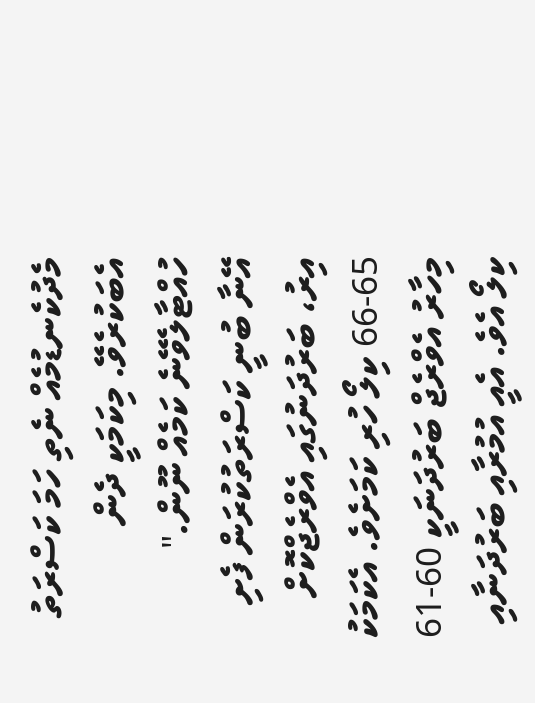މެދުކެނޑުމެއް ނެތި ހަމަ ކަސްރަތު އެބަކުރެވޭ. މިކަމަކީ ދެން ހުއްޓާލެވޭނެ ކަމެއް ނޫން."
އޭނާ ބުނީ ކަސްރަތުކުރަން ފެށި އިރު، ބަރުދަނުގައި އެވްރެޖްކޮށް 65-66 ކިލޯ ހުރި ކަމަށެވެ. އެކަމަކު މިހާރު އެވްރެޖް ބަރުދަނަކީ 60-61 ކިލޯ އެވެ. އެއީ އުމުރާއި ބަރުދަނާއި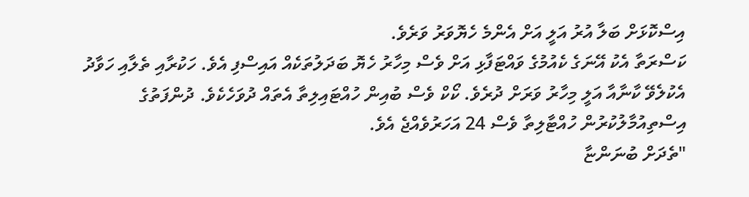އިސްކޮޅަށް ބަލާ އުރު އަލީ އަށް އެންމެ ހެޔޮވަރު ވަރެވެ.
ކަސްރަތާ އެކު އޭނަގެ ކެއުމުގެ ވައްޓަފާޅި އަށް ވެސް މިހާރު ހެޔޮ ބަދަލުތަކެއް އައިސްފި އެވެ. ހަކުރާއި ތެލާއި ހަވާދު އެކުލެވޭ ކާނާއާ އަލީ މިހާރު ވަރަށް ދުރެވެ. ކޯކް ވެސް ބުއިން ހުއްޓައިލިތާ އެތައް ދުވަހެކެވެ. ދުންފަތުގެ އިސްތިއުމާލުކުރުން ހުއްޓާލިތާ ވެސް 24 އަހަރުވެއްޖެ އެވެ.
"ތެދަށް ބުނަންޏާ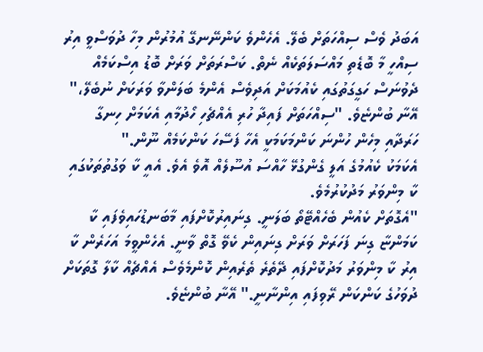އަބަދު ވެސް ސިއްހަތަށް ބެލޭ. އެހެންވެ ކަންނޭނގޭ އުމުރުން މިހާ ދުވަސްވީ އިރު ސިއްހީ މާ ބޮޑެތި މައްސަލަތަކެއް ނެތް. ކަސްރަތަށް ވަރަށް ބޮޑު އިސްކަމެއް ދެވުނަސް ހަގީގަތުގައި ކެއުމަކަށް އަދިވެސް އެންމެ ބަލަންވާ ވަރަކަށް ނުބެލޭ،" އޭނާ ބުންޏެވެ. "ސިއްހަތަށް ފައިދާ ހުރި އެއްޗެހި ހޯދުމާއި އެކަމަށް ހިނގާ ހަރަދާއި މިހެން ހުންނަ ކަންމަކަމަކީ އެހާ ފަސޭހަ ކަންކަމެއް ނޫން."
އެކަމަކު ކެއުމުގެ އަލީ ގެންގުޅޭ ހާއްސަ އުސޫލެއް އޮވެ އެވެ. އެއީ ކާ ވަގުތުތަކުގައި ކާ މިންވަރު މަދުކުރުމެވެ.
"އެގޮތަށް ކެއުން ބެހެއްޓޭތޯ ބަލަނީ. ގިނައިރުކޮށްފައި މާބަނޑުހައިވެފައި ކާ ކަމަންޏާ ގިނަ ފަހަރަށް ވަރަށް ގިނައިން ކެވޭ ގޮތް ވާނީ. އެހެންވީމަ އަހަރެން ކާ އިރު ކާ މިންވަރު މަދުކޮށްފައި ދޭތެރެ ތެރެއިން ކޮންމެވެސް އެއްޗެއް ކާލާ ގޮތަކަށް ދުވަހުގެ ކަންކަން ރޭވިފައި އިންނާނީ." އޭނާ ބުންޏެވެ.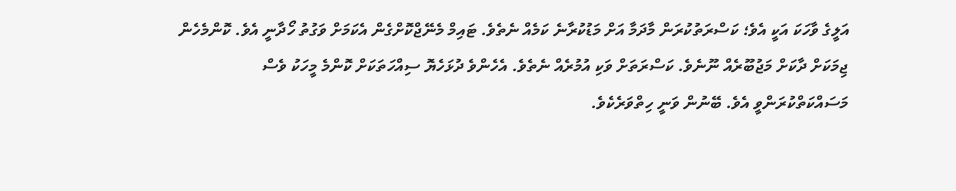އަލީގެ ވާހަކަ އަކީ އެވެ؛ ކަސްރަތުކުރަން މާދަމާ އަށް މަޑުކުރާނެ ކަމެއް ނެތެވެ. ޓައިމް މެނޭޖްކޮށްގެން އެކަމަށް ވަގުތު ހޯދާނީ އެވެ. ކޮންމެހެން ޖިމަކަށް ދާކަށް މަޖުބޫރެއް ނޫނެވެ. ކަސްރަތަށް ވަކި އުމުރެއް ނެތެވެ. އެހެންވެ ދުޅަހެޔޮ ސިއްހަތަކަށް ކޮންމެ މީހަކު ވެސް މަސައްކަތްކުރަންވީ އެވެ. ބޭނުން ވަނީ ހިތްވަރެކެވެ.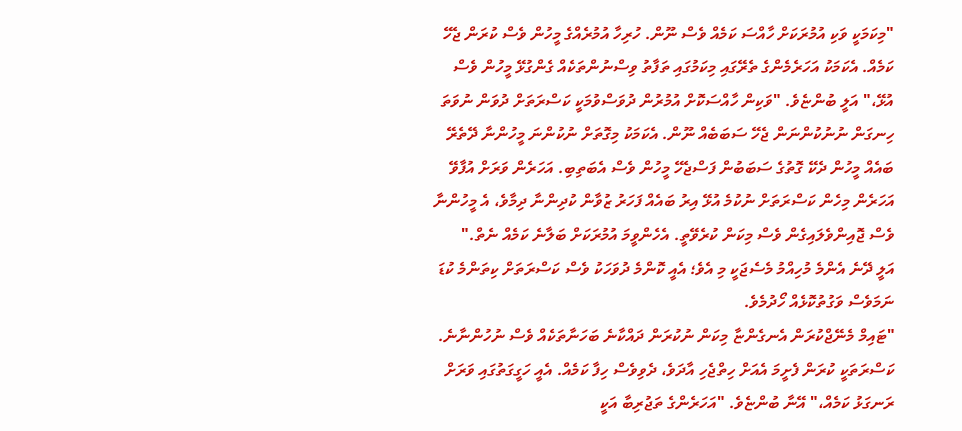"މިކަމަކީ ވަކި އުމުރަކަށް ހާއްސަ ކަމެއް ވެސް ނޫން. ހުރިހާ އުމުރެއްގެ މީހުން ވެސް ކުރަން ޖެހޭ ކަމެއް. އެކަމަކު އަހަރެމެންގެ ތެރޭގައި މިކަމުގައި ތަފާތު ވިސްނުންތަކެއް ގެންގުޅޭ މީހުން ވެސް އުޅޭ،" އަލީ ބުންޏެވެ. "ވަކިން ހާއްސަކޮށް އުމުރުން ދުވަސްވުމަކީ ކަސްރަތަށް ދުވަން ނުވަތަ ހިނގަން ނުނުކުންނަން ޖެހޭ ސަބަބެއް ނޫން. އެކަމަކު މިގޮތަށް ނުކުންނަ މީހުންނާ ދޭތެރޭ ބައެއް މީހުން ދެކޭ ގޮތުގެ ސަބަބުން ފަސްޖެހޭ މީހުން ވެސް އެބަތިބި. އަހަރެން ވަރަށް އުފާވޭ އަހަރެން މިހެން ކަސްރަތަށް ނުކުމެ އުޅޭ އިރު ބައެއް ފަހަރު ޒުވާން ކުދިންނާ ދިމާވެ، އެ މީހުންނާ ވެސް ޖޮއިންވެލައިގެން ވެސް މިކަން ކުރެވޭތީ. އެހެންވީމަ އުމުރަކަށް ބަލާނެ ކަމެއް ނެތް."
އަލީ ދޭނެ އެންމެ މުހިއްމު މެސެޖަކީ މި އެވެ؛ އެއީ ކޮންމެ ދުވަހަކު ވެސް ކަސްރަތަށް ކިތަންމެ ކުޑަ ނަމަވެސް ވަގުތުކޮޅެއް ހޯދުމެވެ.
"ޓައިމް މެނޭޖްކުރަން އެނގެންޏާ މިކަން ނުކުރަން ދައްކާނެ ބަހަނާތަކެއް ވެސް ނުހުންނާނެ. ކަސްރަތަކީ ކުރަން ފެށީމަ އެއަށް ހިތްޖެހި އާދަވެ، ދެވިވެސް ހިފާ ކަމެއް. އެއީ ހަގީގަތުގައި ވަރަށް ރަނގަޅު ކަމެއް،" އޭނާ ބުންޏެވެ. "އަހަރެންގެ ތަޖުރިބާ އަކީ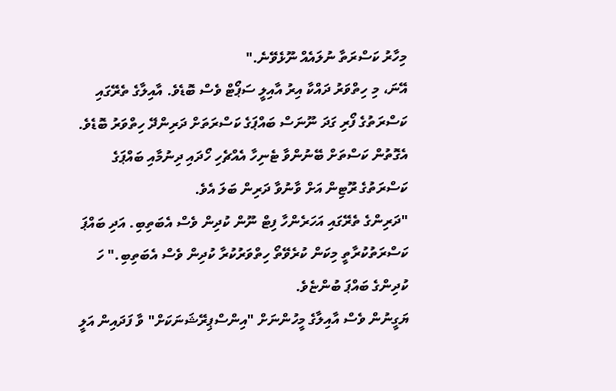މިހާރު ކަސްރަތާ ނުލައެއް ނޫޅެވޭނެ."
އޭނަ، މި ހިތްވަރު ދައްކާ އިރު އާއިލީ ސަޕޯޓް ވެސް ބޮޑެވެ. އާއިލާގެ ތެރޭގައި ކަސްރަތުގެ ފޯރި ގަދަ ނޫނަސް ބައްޕަގެ ކަސްރަތަށް ދަރިންދޭ ހިތްވަރު ބޮޑެވެ. އެގޮތުން ކަސްތަށް ބޭނުންވާ ޓެނިހާ އެއްޗެހި ހޯދައި ދިނުމާއި ބައްޕަގެ ކަސްރަތުގެ ރޫޓިން އަށް ވާނުވާ ދަރިން ބަލަ އެވެ.
"ދަރިންގެ ތެރޭގައި އަހަރެންހާ ފިޓް ނޫން ކުދިން ވެސް އެބަތިބި. އަދި ބައްޕަ ކަސްރަތުކުރާތީ މިކަން ކުރެވޭތޯ ހިތްވަރުކުރާ ކުދިން ވެސް އެބަތިބި." ހަ ކުދިންގެ ބައްޕަ ބުންޏެވެ.
ޔަގީނުން ވެސް އާއިލާގެ މީހުންނަށް "އިންސްޕިރޭޝަނަކަށް" ވާ ފަދައިން އަލީ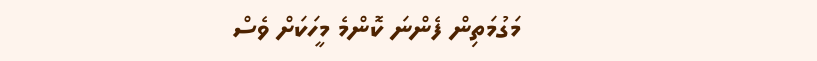މަގުމަތިން ފެންނަ ކޮންމެ މީހަކަށް ވެސް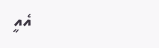އެއީ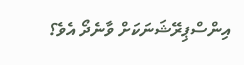އިންސްޕިރޭޝަނަކަށް ވާނެދޯ އެވެ؟